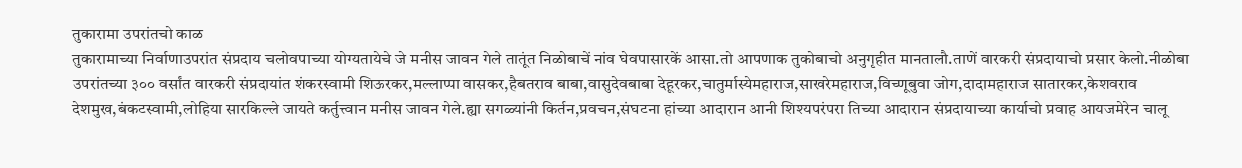तुकारामा उपरांतचो काळ
तुकारामाच्या निर्वाणाउपरांत संप्रदाय चलोवपाच्या योग्यतायेचे जे मनीस जावन गेले तातूंत निळोबाचें नांव घेवपासारकें आसा.तो आपणाक तुकोबाचो अनुगृहीत मानतालौ.ताणें वारकरी संप्रदायाचो प्रसार केलो.नीळोबा उपरांतच्या ३०० वर्सांत वारकरी संप्रदायांत शंकरस्वामी शिऊरकर,मल्लाप्पा वासकर,हैबतराव बाबा,वासुदेवबाबा देहूरकर,चातुर्मास्येमहाराज,साखरेमहाराज,विच्णूबुवा जोग,दादामहाराज सातारकर,केशवराव देशमुख,बंकटस्वामी,लोहिया सारकिल्ले जायते कर्तुत्त्वान मनीस जावन गेले.ह्या सगळ्यांनी किर्तन,प्रवचन,संघटना हांच्या आदारान आनी शिश्यपरंपरा तिच्या आदारान संप्रदायाच्या कार्याचो प्रवाह आयजमेरेन चालू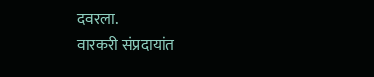दवरला.
वारकरी संप्रदायांत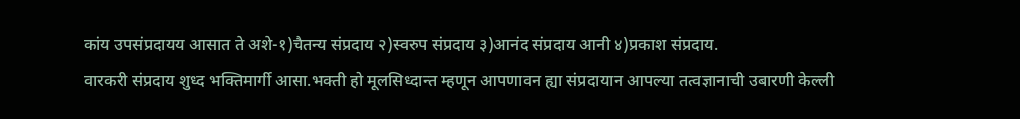कांय उपसंप्रदायय आसात ते अशे-१)चैतन्य संप्रदाय २)स्वरुप संप्रदाय ३)आनंद संप्रदाय आनी ४)प्रकाश संप्रदाय.
वारकरी संप्रदाय शुध्द भक्तिमार्गी आसा.भक्ती हो मूलसिध्दान्त म्हणून आपणावन ह्या संप्रदायान आपल्या तत्वज्ञानाची उबारणी केल्ली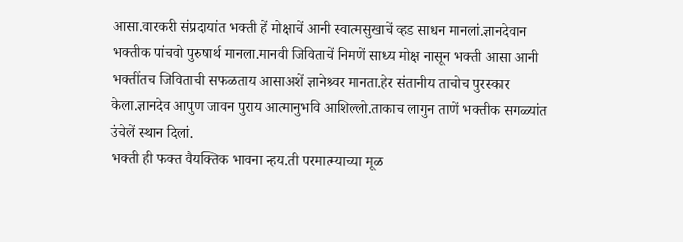आसा.वारकरी संप्रदायांत भक्ती हें मोक्षाचें आनी स्वात्मसुखाचें व्हड साधन मानलां.ज्ञानदेवान भक्तीक पांचवो पुरुषार्थ मानला.मानवी जिविताचें निमणें साध्य मोक्ष नासून भक्ती आसा आनी भक्तींतच जिविताची सफळताय आसाअशें ज्ञानेश्र्वर मानता.हेर संतानीय ताचोच पुरस्कार केला.ज्ञानदेव आपुण जावन पुराय आत्मानुभवि आशिल्लो.ताकाच लागुन ताणें भक्तीक सगळ्यांत उंचेलें स्थान दिलां.
भक्ती ही फक्त वैयक्तिक भावना न्हय.ती परमात्म्याच्या मूळ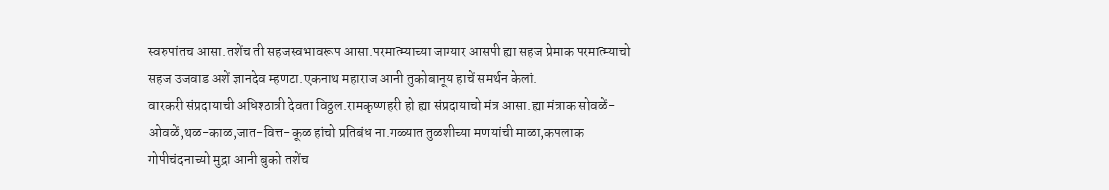स्वरुपांतच आसा.तशेंच ती सहजस्वभावरूप आसा.परमात्म्याच्या जाग्यार आसपी ह्या सहज प्रेमाक परमात्म्याचो सहज उजवाड अशें ज्ञानदेव म्हणटा.एकनाथ महाराज आनी तुकोबानूय हाचें समर्थन केलां.
वारकरी संप्रदायाची अधिश्ठात्री देवता विठ्ठल.रामकृष्णहरी हो ह्या संप्रदायाचो मंत्र आसा.ह्या मंत्राक सोवळें-ओवळें,थळ-काळ,जात-वित्त-कूळ हांचो प्रतिबंध ना.गळ्यात तुळशीच्या मणयांची माळा,कपलाक गोपीचंदनाच्यो मुद्रा आनी बुको तशेंच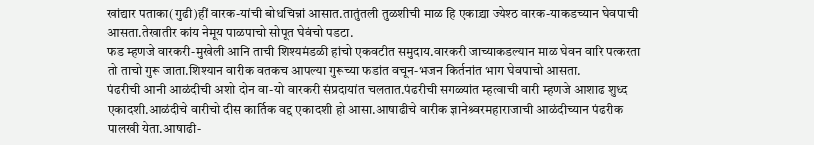खांद्यार पताका(गुढी)हीं वारक-यांची बोधचिन्नां आसात.तातुंतली तुळशीची माळ हि एकाद्र्या ज्येश्ठ वारक-याकडच्यान घेवपाची आसता.तेखातीर कांय नेमूय पाळपाचो सोपूत घेवंचो पडटा.
फड म्हणजे वारकरी-मुखेली आनि ताची शिश्यमंडळी हांचो एकवटीत समुदाय.वारकरी जाच्याकडल्यान माळ घेवन वारि पत्करता तो ताचो गुरू जाता.शिश्यान वारीक वतकच आपल्या गुरूच्या फडांत वचून-भजन किर्तनांत भाग घेवपाचो आसता.
पंढरीची आनी आळंदीची अशो दोन वा-यो वारकरी संप्रदायांत चलतात.पंढरीची सगळ्यांत म्हत्वाची वारी म्हणजे आशाढ शुध्द एकादशी.आळंदीचे वारीचो दीस कार्तिक वद्द एकादशी हो आसा.आषाढीचे वारीक ज्ञानेश्र्वरमहाराजाची आळंदीच्यान पंढरीक पालखी येता.आषाढी-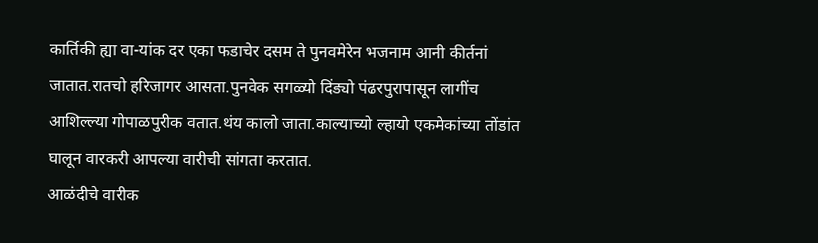कार्तिकी ह्या वा-यांक दर एका फडाचेर दसम ते पुनवमेरेन भजनाम आनी कीर्तनां जातात.रातचो हरिजागर आसता.पुनवेक सगळ्यो दिंड्यो पंढरपुरापासून लागींच आशिल्ल्या गोपाळपुरीक वतात.थंय कालो जाता.काल्याच्यो ल्हायो एकमेकांच्या तोंडांत घालून वारकरी आपल्या वारीची सांगता करतात.
आळंदीचे वारीक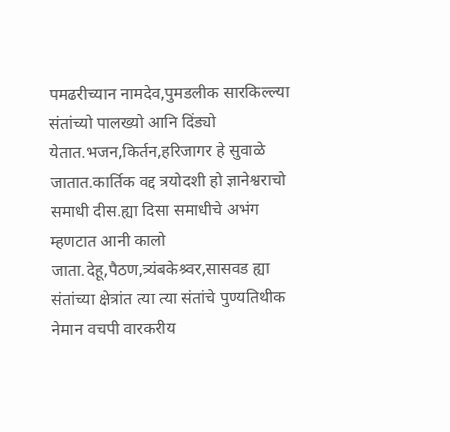पमढरीच्यान नामदेव,पुमडलीक सारकिल्ल्या संतांच्यो पालख्यो आनि दिंड्यो येतात.भजन,किर्तन,हरिजागर हे सुवाळे जातात.कार्तिक वद्द त्रयोदशी हो ज्ञानेश्वराचो समाधी दीस.ह्या दिसा समाधीचे अभंग म्हणटात आनी कालो जाता.देहू,पैठण,त्र्यंबकेश्र्वर,सासवड ह्या संतांच्या क्षेत्रांत त्या त्या संतांचे पुण्यतिथीक नेमान वचपी वारकरीय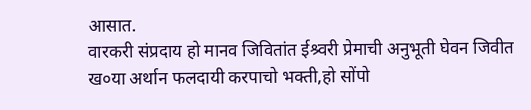आसात.
वारकरी संप्रदाय हो मानव जिवितांत ईश्र्वरी प्रेमाची अनुभूती घेवन जिवीत ख०या अर्थान फलदायी करपाचो भक्ती,हो सोंपो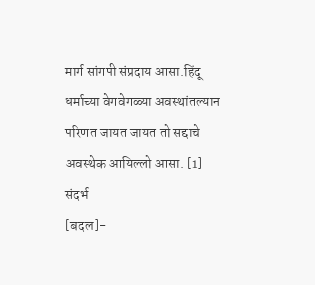मार्ग सांगपी संप्रदाय आसा.हिंदू धर्माच्या वेगवेगळ्या अवस्थांतल्यान परिणत जायत जायत तो सद्दाचे अवस्थेक आयिल्लो आसा. [1]
संदर्भ
[बदल]-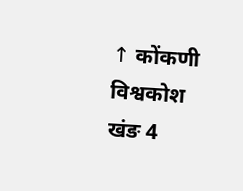↑ कोंकणी विश्वकोश खंङ 4